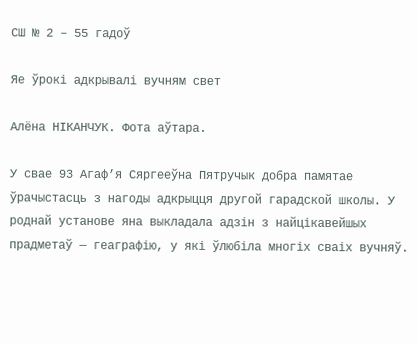СШ № 2 – 55 гадоў

Яе ўрокі адкрывалі вучням свет

Алёна НІКАНЧУК. Фота аўтара.

У свае 93 Агаф’я Сяргееўна Пятручык добра памятае ўрачыстасць з нагоды адкрыцця другой гарадской школы. У роднай установе яна выкладала адзін з найцікавейшых прадметаў — геаграфію, у які ўлюбіла многіх сваіх вучняў.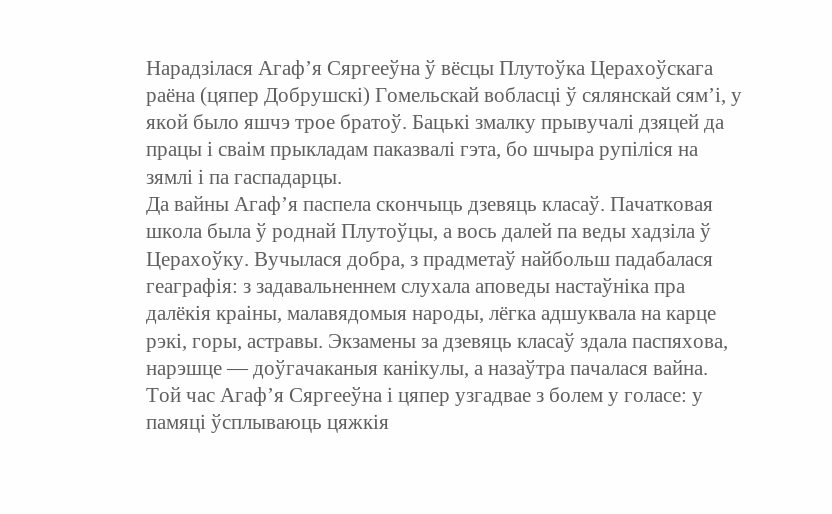Нарадзілася Агаф’я Сяргееўна ў вёсцы Плутоўка Церахоўскага раёна (цяпер Добрушскі) Гомельскай вобласці ў сялянскай сям’і, у якой было яшчэ трое братоў. Бацькі змалку прывучалі дзяцей да працы і сваім прыкладам паказвалі гэта, бо шчыра рупіліся на зямлі і па гаспадарцы.
Да вайны Агаф’я паспела скончыць дзевяць класаў. Пачатковая школа была ў роднай Плутоўцы, а вось далей па веды хадзіла ў Церахоўку. Вучылася добра, з прадметаў найбольш падабалася геаграфія: з задавальненнем слухала аповеды настаўніка пра далёкія краіны, малавядомыя народы, лёгка адшуквала на карце рэкі, горы, астравы. Экзамены за дзевяць класаў здала паспяхова, нарэшце — доўгачаканыя канікулы, а назаўтра пачалася вайна.
Той час Агаф’я Сяргееўна і цяпер узгадвае з болем у голасе: у памяці ўсплываюць цяжкія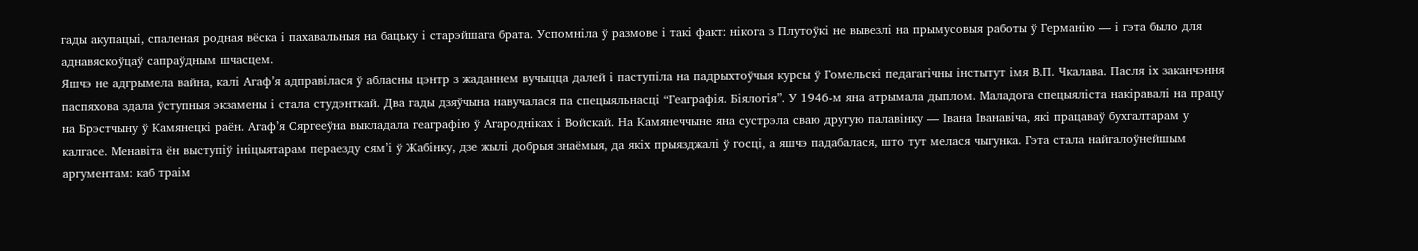гады акупацыі, спаленая родная вёска і пахавальныя на бацьку і старэйшага брата. Успомніла ў размове і такі факт: нікога з Плутоўкі не вывезлі на прымусовыя работы ў Германію — і гэта было для аднавяскоўцаў сапраўдным шчасцем.
Яшчэ не адгрымела вайна, калі Агаф’я адправілася ў абласны цэнтр з жаданнем вучыцца далей і паступіла на падрыхтоўчыя курсы ў Гомельскі педагагічны інстытут імя В.П. Чкалава. Пасля іх заканчэння паспяхова здала ўступныя экзамены і стала студэнткай. Два гады дзяўчына навучалася па спецыяльнасці “Геаграфія. Біялогія”. У 1946-м яна атрымала дыплом. Маладога спецыяліста накіравалі на працу на Брэстчыну ў Камянецкі раён. Агаф’я Сяргееўна выкладала геаграфію ў Агародніках і Войскай. На Камянеччыне яна сустрэла сваю другую палавінку — Івана Іванавіча, які працаваў бухгалтарам у калгасе. Менавіта ён выступіў ініцыятарам пераезду сям’і ў Жабінку, дзе жылі добрыя знаёмыя, да якіх прыязджалі ў госці, а яшчэ падабалася, што тут мелася чыгунка. Гэта стала найгалоўнейшым аргументам: каб траім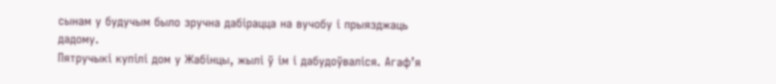сынам у будучым было зручна дабірацца на вучобу і прыязджаць дадому.
Пятручыкі купілі дом у Жабінцы, жылі ў ім і дабудоўваліся. Агаф’я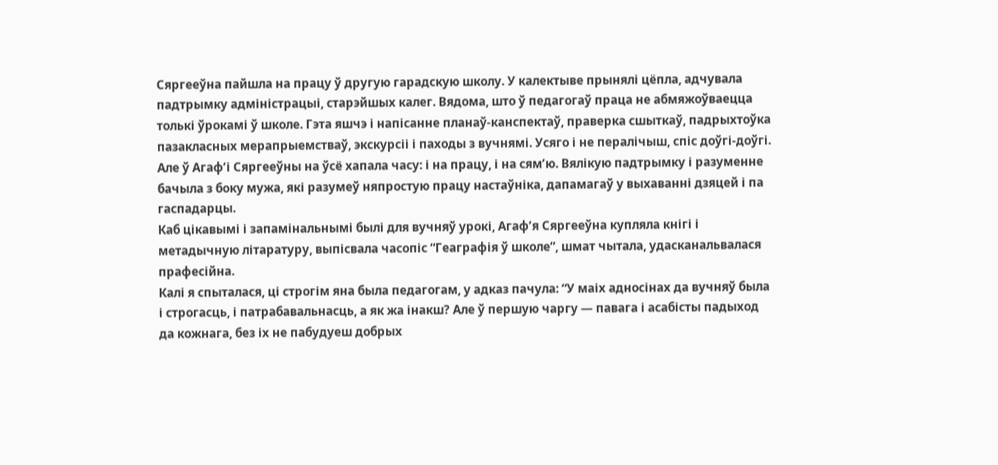Сяргееўна пайшла на працу ў другую гарадскую школу. У калектыве прынялі цёпла, адчувала падтрымку адміністрацыі, старэйшых калег. Вядома, што ў педагогаў праца не абмяжоўваецца толькі ўрокамі ў школе. Гэта яшчэ і напісанне планаў-канспектаў, праверка сшыткаў, падрыхтоўка пазакласных мерапрыемстваў, экскурсіі і паходы з вучнямі. Усяго і не пералічыш, спіс доўгі-доўгі. Але ў Агаф’і Сяргееўны на ўсё хапала часу: і на працу, і на сям’ю. Вялікую падтрымку і разуменне бачыла з боку мужа, які разумеў няпростую працу настаўніка, дапамагаў у выхаванні дзяцей і па гаспадарцы.
Каб цікавымі і запамінальнымі былі для вучняў урокі, Агаф’я Сяргееўна купляла кнігі і метадычную літаратуру, выпісвала часопіс “Геаграфія ў школе”, шмат чытала, удасканальвалася прафесійна.
Калі я спыталася, ці строгім яна была педагогам, у адказ пачула: “У маіх адносінах да вучняў была і строгасць, і патрабавальнасць, а як жа інакш? Але ў першую чаргу — павага і асабісты падыход да кожнага, без іх не пабудуеш добрых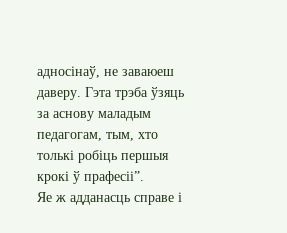адносінаў, не заваюеш даверу. Гэта трэба ўзяць за аснову маладым педагогам, тым, хто толькі робіць першыя крокі ў прафесіі”.
Яе ж адданасць справе і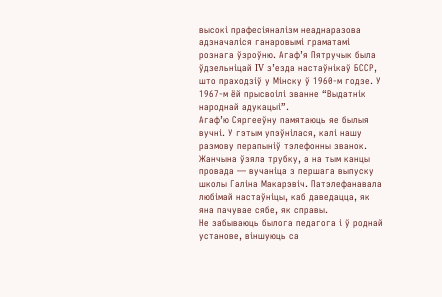высокі прафесіяналізм неаднаразова адзначаліся ганаровымі граматамі рознага ўзроўню. Агаф’я Пятручык была ўдзельніцай IV з’езда настаўнікаў БССР, што праходзіў у Мінску ў 1960-м годзе. У 1967-м ёй прысвоілі званне “Выдатнік народнай адукацыі”.
Агаф’ю Сяргееўну памятаюць яе былыя вучні. У гэтым упэўнілася, калі нашу размову перапыніў тэлефонны званок. Жанчына ўзяла трубку, а на тым канцы провада — вучаніца з першага выпуску школы Галіна Макарэвіч. Патэлефанавала любімай настаўніцы, каб даведацца, як яна пачувае сябе, як справы.
Не забываюць былога педагога і ў роднай установе, віншуюць са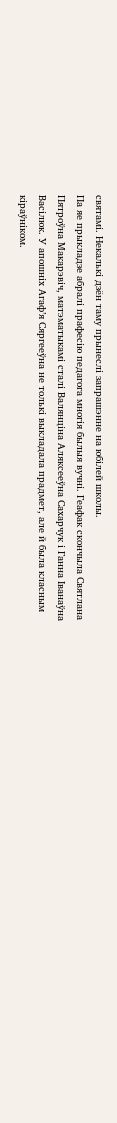святамі. Некалькі дзён таму прынеслі запрашэнне на юбілей школы.
Па яе прыкладзе абралі прафесію педагога многія былыя вучні. Геафак скончыла Святлана Пятроўна Макарэвіч, матэматыкамі сталі Валянціна Аляксееўна Сахарчук і Ганна Іванаўна Васілюк. У апошніх Агаф’я Сяргееўна не толькі выкладала прадмет, але й была класным кіраўніком.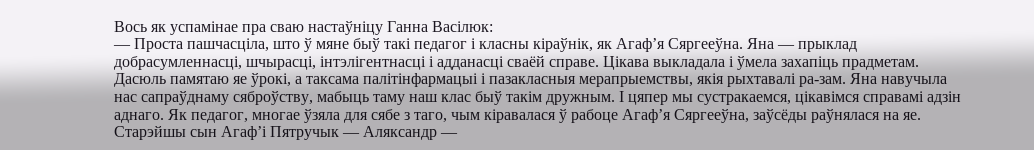Вось як успамінае пра сваю настаўніцу Ганна Васілюк:
— Проста пашчасціла, што ў мяне быў такі педагог і класны кіраўнік, як Агаф’я Сяргееўна. Яна — прыклад добрасумленнасці, шчырасці, інтэлігентнасці і адданасці сваёй справе. Цікава выкладала і ўмела захапіць прадметам. Дасюль памятаю яе ўрокі, а таксама палітінфармацыі і пазакласныя мерапрыемствы, якія рыхтавалі ра-зам. Яна навучыла нас сапраўднаму сяброўству, мабыць таму наш клас быў такім дружным. І цяпер мы сустракаемся, цікавімся справамі адзін аднаго. Як педагог, многае ўзяла для сябе з таго, чым кіравалася ў рабоце Агаф’я Сяргееўна, заўсёды раўнялася на яе.
Старэйшы сын Агаф’і Пятручык — Аляксандр —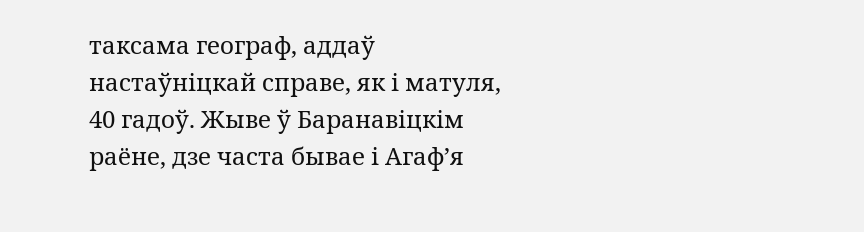таксама географ, аддаў настаўніцкай справе, як і матуля, 40 гадоў. Жыве ў Баранавіцкім раёне, дзе часта бывае і Агаф’я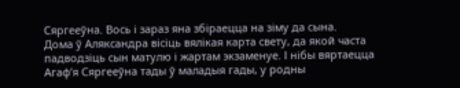Сяргееўна. Вось і зараз яна збіраецца на зіму да сына.
Дома ў Аляксандра вісіць вялікая карта свету, да якой часта падводзіць сын матулю і жартам экзаменуе. І нібы вяртаецца Агаф’я Сяргееўна тады ў маладыя гады, у родны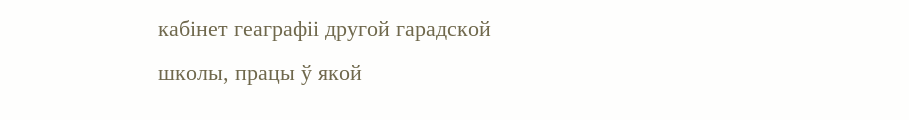кабінет геаграфіі другой гарадской школы, працы ў якой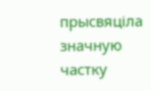прысвяціла значную частку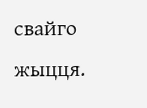свайго жыцця.